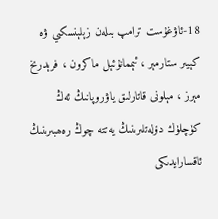18-ئاۋغۇست ترامپ بىلەن زېلېنسكىي ۋە كېيىر ستارمېر ، ئېممانۇئېل ماكرون ، فرېدرىخ مېرز ، مېلونى قاتارلىق ياۋروپانىڭ ئەڭ كۈچلۈك دۆلەتلىرىنىڭ يەتتە چوڭ رەھبىرىنىڭ ئاقسارايدىكى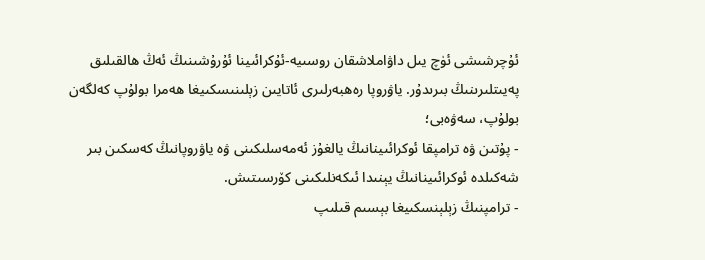ئۇچرشىشى ئۈچ يىل داۋاملاشقان روسىيە-ئۇكرائىينا ئۇرۇشىنىڭ ئەڭ ھالقىلىق پەيىتلىرىنىڭ بىرىدۇر. ياۋروپا رەھبەرلىرى ئاتايىن زېلىنىسكىيغا ھەمرا بولۇپ كەلگەن بولۇپ، سەۋەبى؛
- پۇتىن ۋە ترامپقا ئوكرائىينانىڭ يالغۇز ئەمەسلىكىنى ۋە ياۋروپانىڭ كەسكىن بىر شەكىلدە ئوكرائىينانىڭ يېنىدا ئىكەنلىكىنى كۆرسىتىش.
- ترامپنىڭ زېلېنسكىيغا بېسىم قىلىپ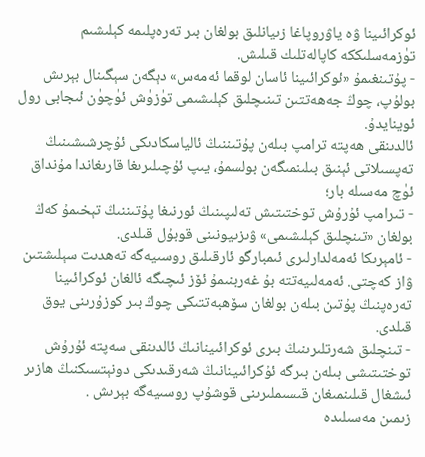ئوكرائىينا ۋە ياۋروپاغا زىيانلىق بولغان بىر تەرەپلىمە كېلىشىم تۈزمەسلىككە كاپالەتلىك قىلىش.
- پۇتىنغىمۇ «ئوكرائىينا ئاسان لوقما ئەمەس» دېگەن سېگىنال بېرىش بولۇپ، چوڭ جەھەتتىن تىنىچلىق كېلىشىمى تۈزۈش ئۈچۈن ئىجابى رول ئوينايدۇ.
ئالدىنقى ھەپتە ترامپ بىلەن پۇتىننىڭ ئالياسكادىكى ئۇچرشىشىنىڭ تەپسىلاتى ئېنىق بىلىنمىگەن بولسمۇ، يىپ ئۇچىلىرىغا قارىغاندا مۇنداق ئۈچ مەسىلە بار؛
- تىرامپ ئۇرۇش توختىتىش تەلىپىنىڭ ئورنىغا پۇتىننىڭ تېخىمۇ كەڭ بولغان «تىنچلىق كېلىشىمى» ۋىزىيونىنى قوبۇل قىلدى.
- ئامېرىكا ئەمەلدارلىرى ئىمبارگو ئارقىلىق روسىيەگە تەھدىت سېلىشتىن ۋاز كەچتى. ئەمەلىيەتتە بۇ غەربنىمۇ ئۆز ئىچىگە ئالغان ئوكرائىينا تەرەپنىڭ پۇتىن بىلەن بولغان سۆھبەتتىكى چوڭ بىر كوزۇرىنى يوق قىلدى.
- تىنچلىق شەرتلىرىنىڭ بىرى ئوكرائىينانىڭ ئالدىنقى سەپتە ئۇرۇش توختىتىشى بىلەن بىرگە ئۇكرائىينانىڭ شەرقىدىكى دونېتسىكنىڭ ھازىر ئىشغال قىلىنمىغان قىسىملىرىنى قوشۇپ روسىيەگە بېرىش .
زىمىن مەسىلىدە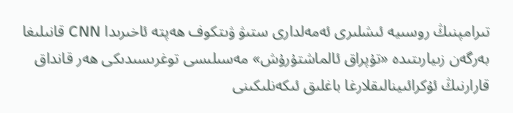تىرامپنىڭ روسىيە ئىشلىرى ئەمەلدارى ستىۋ ۋىتكوف ھەپتە ئاخىرىدا CNN قانىلىغا بەرگەن زىيارىتىدە «تۇپراق ئالماشتۇرۇش» مەسىلىسى توغرىسىدىكى ھەر قانداق قارارنىڭ ئۇكرائىينالىقلارغا باغلىق ئىكەنلىكىنى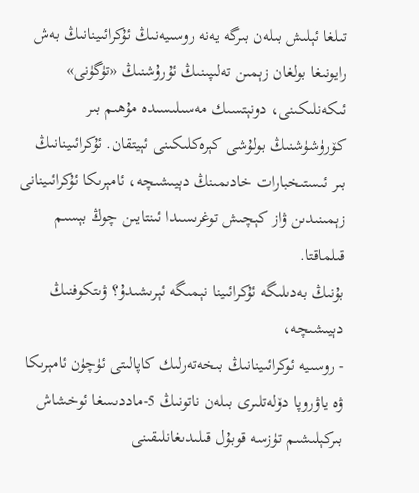تىلغا ئېلىش بىلەن بىرگە يەنە روسىيەنىڭ ئۇكرائىينانىڭ بەش رايونىغا بولغان زېمىن تەلىپىنىڭ ئۇرۇشنىڭ «تۈگۈنى» ئىكەنلىكىنى، دونېتسىك مەسىلىسىدە مۇھىم بىر كۆرۈشۈشنىڭ بولۇشى كېرەكلىكىنى ئېيتقان. ئۇكرائىينانىڭ بىر ئىستىخبارات خادىمىنڭ دېيىشىچە، ئامېرىكا ئۇكرائىينانى زېمىنىدىن ۋاز كېچىش توغرىسىدا ئىنتايىن چوڭ بېسىم قىلماقتا.
بۇنىڭ بەدىلىگە ئۇكرائىينا نېمىگە ئېرىشىدۇ؟ ۋىتكوفنىڭ دېيىشىچە،
- روسىيە ئوكرائىينانىڭ بىخەتەرلىك كاپالىتى ئۈچۈن ئامېرىكا ۋە ياۋروپا دۆلەتلىرى بىلەن ناتونىڭ 5-ماددىسغا ئوخشاش بىركېلىشىم تۈزسە قوبۇل قىلىدىغانلىقىنى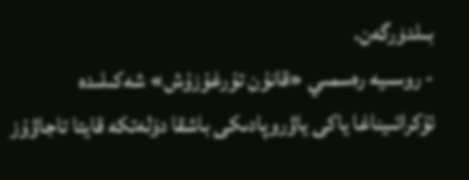بىلدۈرگەن.
- روسىيە رەسمىي «قانۇن تۇرغۇزۇش» شەكىلىدە ئۇكرائىيناغا ياكى ياۋروپادىكى باشقا دۆلەتكە قايتا تاجاۋۇز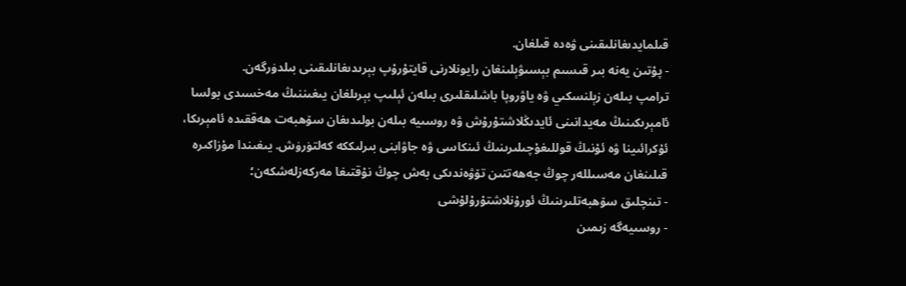قىلمايدىغانلىقىنى ۋەدە قىلغان.
- پۇتىن يەنە بىر قىسىم بېسىۋېلىنغان رايونلارنى قايتۇرۇپ بېرىدىغانلىقىنى بىلدۈرگەن.
ترامپ بىلەن زېلنسكىي ۋە ياۋروپا باشلىقلىرى بىلەن ئېلىپ بېرىلغان يىغىننىڭ مەخسىدى بولسا ئامېرىكىنىڭ مەيدانىنى ئايدىڭلاشتۇرۇش ۋە روسىيە بىلەن بولىدىغان سۆھبەت ھەققىدە ئامېرىكا، ئۇكرائىينا ۋە ئۇنىڭ قوللىغۇچىلىرىنىڭ ئىنكاسى ۋە جاۋابنى بىرلىككە كەلتۈرۈش. يىغىندا مۇزاكىرە قىلىنغان مەسىللەر چوڭ جەھەتتىن تۆۋەندىكى بەش چوڭ نۇقتىغا مەركەزلەشكەن؛
- تىنچلىق سۆھبەتلىرىنىڭ ئورۇنلاشتۇرۇلۇشى
- روسىيەگە زىمىن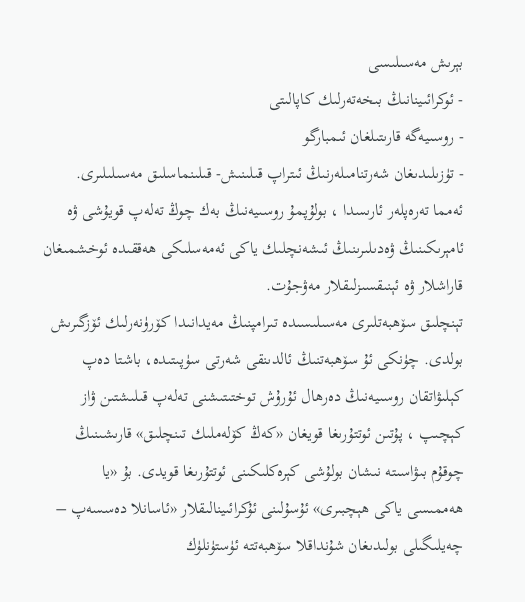بېرىش مەسىلىسى
- ئوكرائىينانىڭ بىخەتەرلىك كاپالىتى
- روسىيەگە قارىتىلغان ئىمبارگو
- تۈزىلىدىغان شەرتنامىلەرنىڭ ئىتراپ قىلىنىش- قىلىنماسلىق مەسىلىلىرى.
ئەمما تەرەپلەر ئارىسدا ، بولۇپمۇ روسىيەنىڭ بەك چوڭ تەلەپ قويۇشى ۋە ئامېرىكىنىڭ ۋەدىلىرىنىڭ ئىشەنچلىك ياكى ئەمەسلىكى ھەققىدە ئوخشمىغان قاراشلار ۋە ئېنىقسىزلىقلار مەۋجۇت.
تېنچلىق سۆھبەتلىرى مەسىلىسىدە تىرامپنىڭ مەيدانىدا كۆرۈنەرلىك ئۆزگىرىش بولدى. چۈنكى ئۇ سۆھبەتنىڭ ئالدىنقى شەرتى سۈپىتىدە، باشتا دەپ كېلىۋاتقان روسىيەنىڭ دەرھال ئۇرۇش توختىتىشنى تەلەپ قىلىشتىن ۋاز كېچىپ ، پۇتىن ئوتتۇرىغا قويغان «كەڭ كۆلەملىك تىنچلىق» قارىشىنىڭ چوقۇم بىۋاسىتە نىشان بولۇشى كېرەكلىكىنى ئوتتۇرىغا قويدى. بۇ «يا ھەممىسى ياكى ھېچبىرى» ئۇسۇلىنى ئۇكرائىينالىقلار «ئاسانلا دەسسەپ – چەيلىگىلى بولىدىغان شۇنداقلا سۆھبەتتە ئۈستۈنلۈك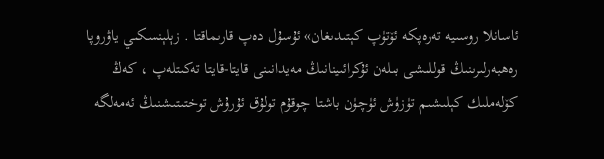ئاسانلا روسىيە تەرەپكە ئۆتۈپ كېتىدىغان» ئۇسۇل دەپ قارىماقتا . زېلېنسكىي ياۋروپا رەھبەرلىرىنىڭ قوللىشى بىلەن ئۇكرائىينانىڭ مەيدانىنى قايتا-قايتا تەكىتلەپ ، كەڭ كۆلەملىك كېلىشىم تۈزۈش ئۈچۈن باشتا چوقۇم تولۇق ئۇرۇش توختىتىشنىڭ ئەمەلگە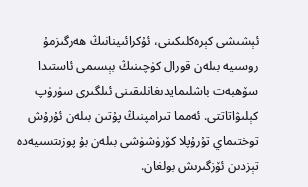ئېشىشى كېرەكلىكىنى، ئۇكرائىينانىڭ ھەرگىزمۇ روسىيە بىلەن قورال كۈچىنىڭ بېسىمى ئاستىدا سۆھبەت باشلىمايدىغانلىقىنى ئىلگىرى سۈرۈپ كېلىۋاتاتتى. ئەمما تىرامپنىڭ پۇتىن بىلەن ئۇرۇش توختىماي تۇرۇپلا كۆرۈشۈشى بىلەن بۇ پوزىتسىيەدە تېزدىن ئۆزگىرىش بولغان.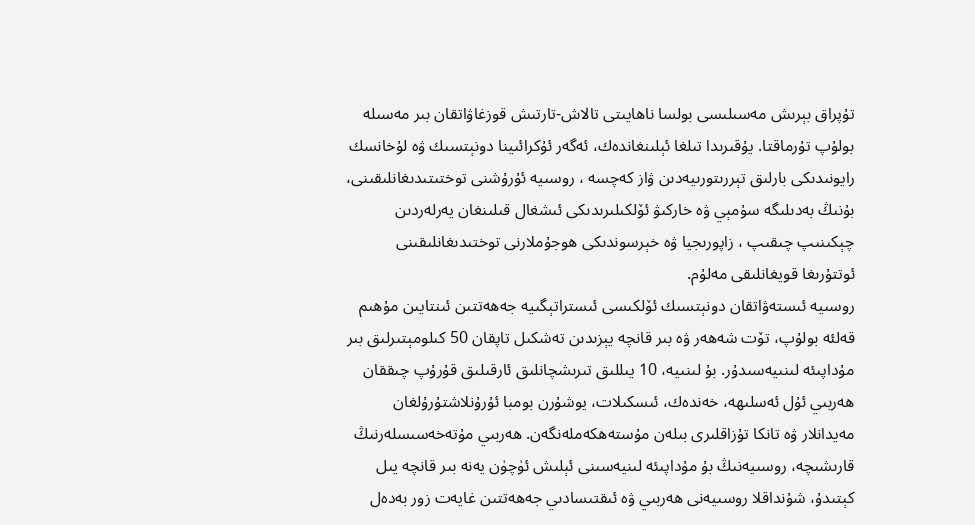تۇپراق بېرىش مەسىلىسى بولسا ناھايىتى تالاش-تارتىش قوزغاۋاتقان بىر مەسىلە بولۇپ تۇرماقتا. يۇقىرىدا تىلغا ئېلىنغاندەك، ئەگەر ئۇكرائىينا دونېتسىك ۋە لۇخانسك رايونىدىكى بارلىق تېررىتورىيەدىن ۋاز كەچسە ، روسىيە ئۇرۇشنى توختىتىدىغانلىقىنى، بۇنىڭ بەدىلىگە سۇمېي ۋە خاركىۋ ئۆلكىلىرىدىكى ئىشغال قىلىنغان يەرلەردىن چېكىنىپ چىقىپ ، زاپورىجيا ۋە خېرسوندىكى ھوجۇملارنى توختىدىغانلىقىنى ئوتتۇرىغا قويغانلىقى مەلۇم.
روسىيە ئىستەۋاتقان دونېتسىك ئۆلكىسى ئىستراتېگىيە جەھەتتىن ئىنتايىن مۇھىم قەلئە بولۇپ، تۆت شەھەر ۋە بىر قانچە يېزىدىن تەشكىل تاپقان 50 كىلومېتىرلىق بىر مۇداپىئە لىنىيەسىدۇر. بۇ لىنىيە، 10 يىللىق تىرىشچانلىق ئارقىلىق قۇرۇپ چىققان ھەربىي ئۇل ئەسلىھە، خەندەك، ئىسكىلات، يوشۇرن بومبا ئۇرۇنلاشتۇرۇلغان مەيدانلار ۋە تانكا تۇزاقلىرى بىلەن مۇستەھكەملەنگەن. ھەربىي مۇتەخەسىسلەرنىڭ قارىشىچە، روسىيەنىڭ بۇ مۇداپىئە لىنيەسىنى ئېلىش ئۈچۈن يەنە بىر قانچە يىل كېتىدۇ، شۇنداقلا روسىيەنى ھەربىي ۋە ئىقتىسادىي جەھەتتىن غايەت زور بەدەل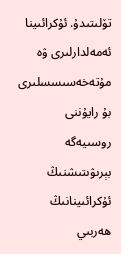تۆلىتىدۇ. ئۇكرائىينا ئەمەلدارلىرى ۋە مۇتەخەسىسسلىرى بۇ رايۇننى روسىيەگە بېرىۋىتىشنىڭ ئۇكرائىينانىڭ ھەربىي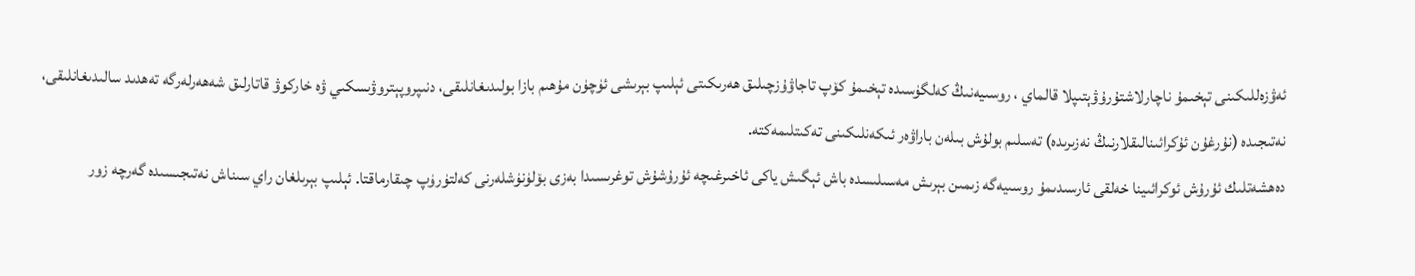ئەۋزەللىكىنى تېخىمۇ ناچارلاشتۇرۇۋېتىپلا قالماي ، روسىيەنىڭ كەلگۈسىدە تېخىمۇ كۆپ تاجاۋۇزچىلىق ھەرىكىتى ئېلىپ بېرىشى ئۈچۈن مۇھىم بازا بولىدىغانلىقى، دنىپروپېتروۋىسكىي ۋە خاركوۋ قاتارلىق شەھەرلەرگە تەھدىد سالىدىغانلىقى، نەتىجىدە (نۇرغۇن ئۇكرائىنالىقلارنىڭ نەزىرىدە) تەسلىم بولۇش بىلەن باراۋەر ئىكەنلىكىنى تەكىتلىمەكتە.
دەھشەتلىك ئۇرۇش ئوكرائىينا خەلقى ئارسىدىمۇ روسىيەگە زىمىن بېرىش مەسىلىسدە باش ئېگىش ياكى ئاخىرغىچە ئۇرۇشۇش توغرىسىدا بەزى بۆلۈنۈشلەرنى كەلتۈرۈپ چىقارماقتا. ئېلىپ بېرىلغان راي سىناش نەتىجىسىدە گەرچە زور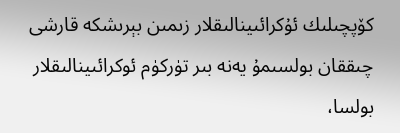كۆپچىلىك ئۇكرائىينالىقلار زىمىن بېرىشكە قارشى چىققان بولسىمۇ يەنە بىر تۈركۈم ئوكرائىينالىقلار بولسا،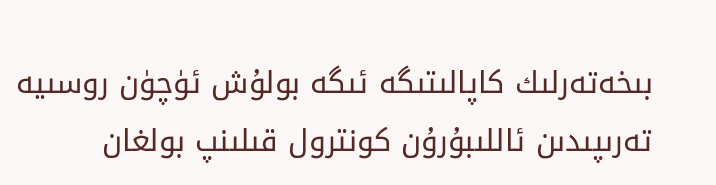بىخەتەرلىك كاپالىتىگە ئىگە بولۇش ئۈچۈن روسىيە تەرىپىدىن ئاللىبۇرۇن كونترول قىلىنپ بولغان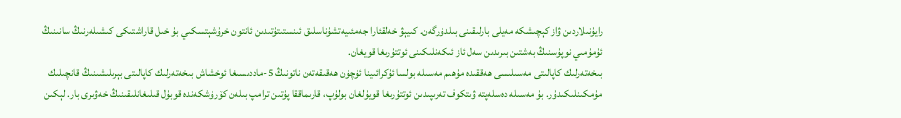رايۇنىلاردىن ۋاز كېچىشكە مەيلى بارلىقىنى بىلدۈرگەن. كىيېۋ خەلقئارا جەمئىيەتشۇناسلىق ئىنستىتۇتىدىن ئانتون خرۇشېتسكىي بۇ خىل قاراشتىكى كىشىلەرنىڭ سانىنىڭ ئۇمۇمىي نوپۇسنىڭ بەشتىن بىرىدىن سەل ئاز ئىكەنلىكىنى ئوتتۇرىغا قويغان.
بىخەتەرلىك كاپالىتى مەسىلىسى ھەققىدە مۇھىم مەسىلە بولسا ئۇكرائىينا ئۈچۈن ھەقىقەتەن ناتونىڭ 5-ماددىسىغا ئوخشاش بىخەتەرلىك كاپالىتى بېرىلىشىنىڭ قانچىلىك مۇمكىنلىكىدۇر. بۇ مەسىلە دەسلەپتە ۋىتكوف تەرىپىدىن ئوتتۇرىغا قويۇلغان بولۇپ، قارىماققا پۇتىن ترامپ بىلەن كۆرۈشكەندە قوبۇل قىلىغانلىقىنىڭ خەۋىرى بار. لېكىن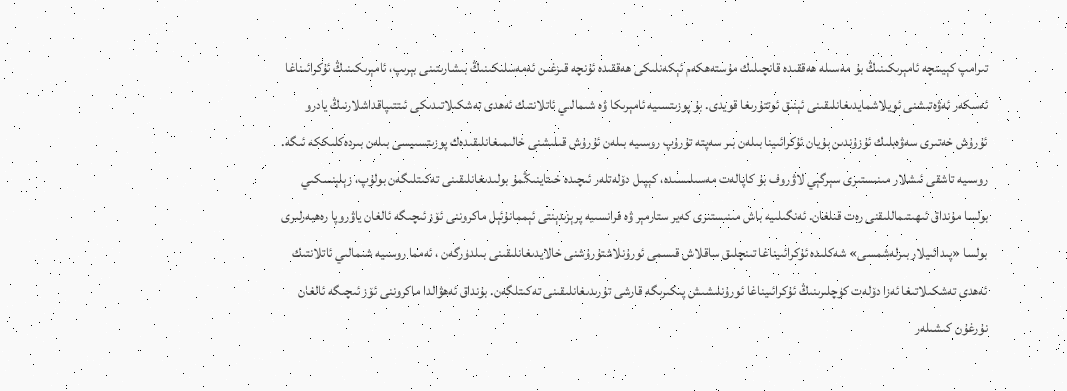تىرامپ كېيىنچە ئامېرىكىنىڭ بۇ مەسىلە ھەققىدە قانچىلىك مۇستەھكەم ئېكەنلىكى ھەققىدە ئۇنچە قىزغىن ئەمەسلىكىنىڭ بىشارىتىنى بېرىپ، ئامېرىكىنىڭ ئۇكرائىناغا ئەسكەر ئەۋەتىشنى ئويلاشمايدىغانلىقىنى ئېنىق ئوتتۇرىغا قويدى. بۇ پوزىتسىيە ئامېرىكا ۋە شىمالىي ئاتلانتىك ئەھدى تەشكىلاتىدىكى ئىتتىپاقداشلارنىڭ يادرو ئۇرۇش خەتىرى سەۋەبلىك ئۇزۇندىن بۇيان ئۇكرائىينا بىلەن بىر سەپتە تۇرۇپ روسىيە بىلەن ئۇرۇش قىلىشنى خالىمىغانلىقىدەك پوزىتسىيسى بىلەن بىردەكلىككە ئىگە.
روسىيە تاشقى ئىشلار مىنىستىرى سېرگېي لاۋروف بۇ كاپالەت مەسىلىسىدە، كېپىل دۆلەتلەر ئىچىدە خىتاينىڭمۇ بولىدىغانلىقىنى تەكىتلىگەن بولۇپ، زېلېنسكىي بولسا مۇنداق ئىھىتىماللىقنى رەت قىلغان. ئەنگىلىيە باش مىنىستىرى كەير ستارمېر ۋە فرانسىيە پرېزىدېنتى ئېممانۇئېل ماكروننى ئۆز ئىچىگە ئالغان ياۋروپا رەھبەرلىرى بولسا «پىدائىيلار بىرلەشمسى» شەكلىدە ئۇكرائىيناغا تىنچلىق ساقلاش قىسمى ئورۇنلاشتۇرۇشنى خالايدىغانلىقىنى بىلدۈرگەن ، ئەمما روسىيە شىمالىي ئاتلانتىك ئەھدى تەشكىلاتىغا ئەزا دۆلەت كۈچلىرىنىڭ ئۇكرائىيناغا ئورۇنلىشىش پىكىرىگە قارشى تۇرىدىغانلىقىنى تەكىتلگەن. بۇنداق ئەھۋالدا ماكروننى ئۆز ئىچىگە ئالغان نۇرغۇن كىشىلەر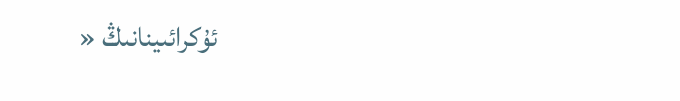ئۇكرائىينانىڭ «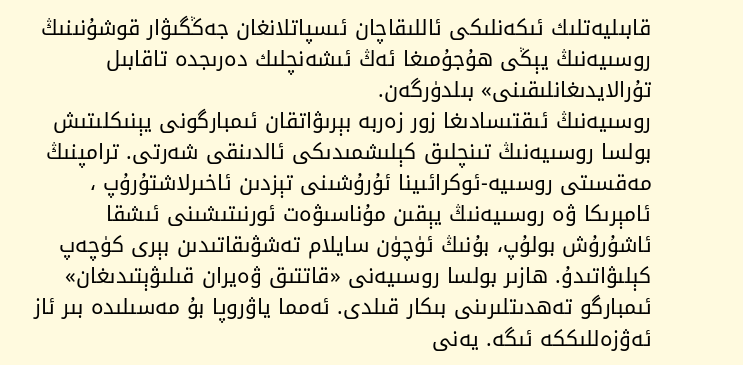قابىليەتلىك ئىكەنلىكى ئاللىقاچان ئىسپاتلانغان جەڭگىۋار قوشۇنىنىڭ روسىيەنىڭ يېڭى ھۇجۇمىغا ئەڭ ئىشەنچلىك دەرىجدە تاقابىل تۇرالايدىغانلىقىنى» بىلدۈرگەن.
روسىيەنىڭ ئىقتىسادىغا زور زەربە بېرىۋاتقان ئىمبارگونى يېنىكلىتىش بولسا روسىيەنىڭ تىنچلىق كېلىشمىدىكى ئالدىنقى شەرتى. ترامپنىڭ مەقسىتى روسىيە-ئوكرائىينا ئۇرۇشىنى تېزدىن ئاخىرلاشتۇرۇپ ، ئامېرىكا ۋە روسىيەنىڭ يېقىن مۇناسىۋەت ئورنىتىشىنى ئىشقا ئاشۇرۇش بولۇپ، بۇنىڭ ئۈچۈن سايلام تەشۋىقاتىدىن بېرى كۈچەپ كېلىۋاتىدۇ. ھازىر بولسا روسىيەنى «قاتتىق ۋەيران قىلىۋېتىدىغان» ئىمبارگو تەھدىتلىرىنى بىكار قىلدى. ئەمما ياۋروپا بۇ مەسىلىدە بىر ئاز ئەۋزەللىككە ئىگە. يەنى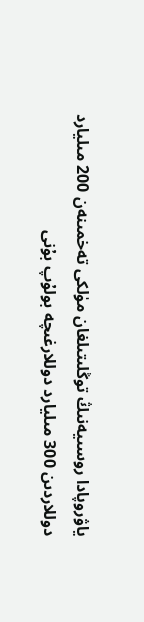ياۋروپادا روسىيەنىڭ توڭلىتىلغان مۈلكى تەخمىنەن 200 مىليارد دوللاردىن 300 مىليارد دوللارغىچە بولۇپ بۇنى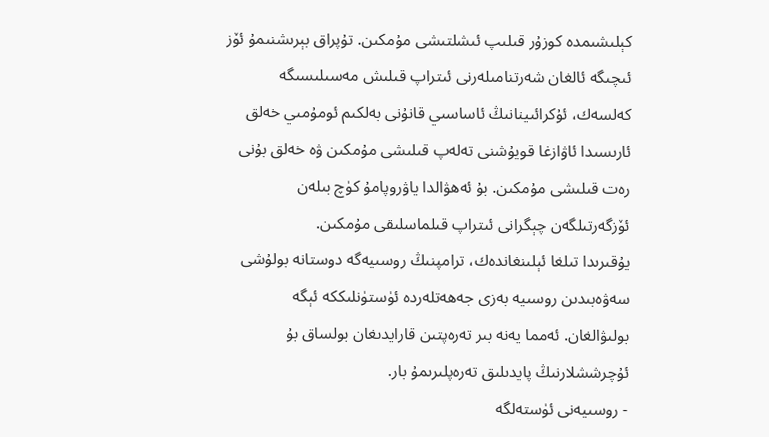كېلىشىمدە كوزۇر قىلىپ ئىشلتىشى مۇمكىن. تۇپراق بېرىشنىمۇ ئۆز ئىچىگە ئالغان شەرتنامىلەرنى ئىتراپ قىلىش مەسىلىسىگە كەلسەك، ئۇكرائىينانىڭ ئاساسىي قانۇنى بەلكىم ئومۇمىي خەلق ئارىسىدا ئاۋازغا قويۇشنى تەلەپ قىلىشى مۇمكىن ۋە خەلق بۇنى رەت قىلىشى مۇمكىن. بۇ ئەھۋالدا ياۋروپامۇ كۈچ بىلەن ئۆزگەرتىلگەن چېگرانى ئىتراپ قىلماسلىقى مۇمكىن.
يۇقىرىدا تىلغا ئېلىنغاندەك، ترامپنىڭ روسىيەگە دوستانە بولۇشى سەۋەبىدىن روسىيە بەزى جەھەتلەردە ئۈستۈنلىككە ئېگە بولىۋالغان. ئەمما يەنە بىر تەرەپتىن قارايدىغان بولساق بۇ ئۇچرششلارنىڭ پايدىلىق تەرەپلىرىمۇ بار.
- روسىيەنى ئۈستەلگە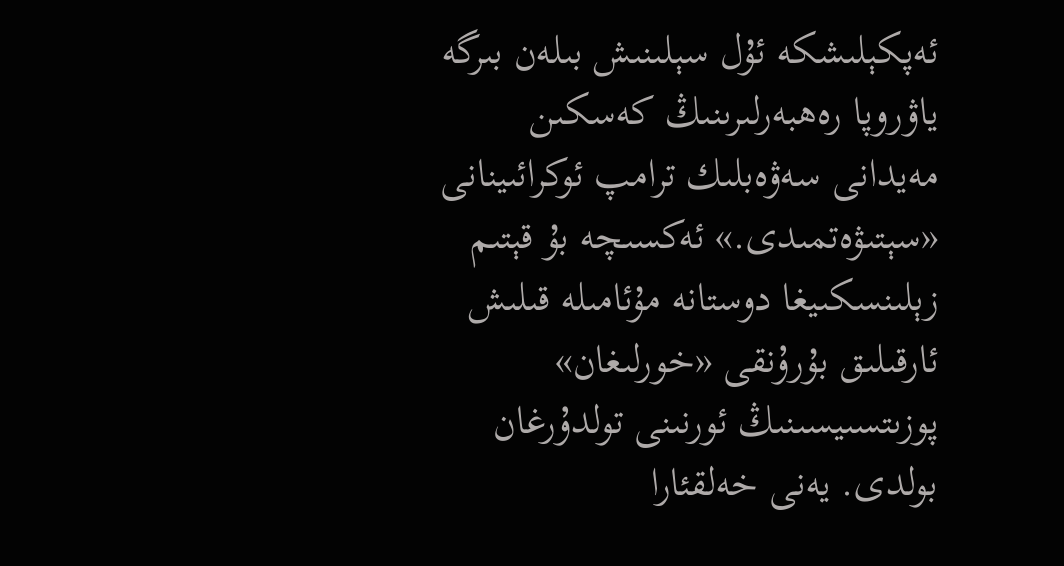ئەپكېلىشكە ئۇل سېلىنىش بىلەن بىرگە ياۋروپا رەھبەرلىرىنىڭ كەسكىن مەيدانى سەۋەبلىك ترامپ ئوكرائىينانى «سېتىۋەتمىدى.» ئەكسىچە بۇ قېتىم زېلىنسكىيغا دوستانە مۇئامىلە قىلىش ئارقىلىق بۇرۇنقى «خورلىغان» پوزىتسىيسىنىڭ ئورنىنى تولدۇرغان بولدى. يەنى خەلقئارا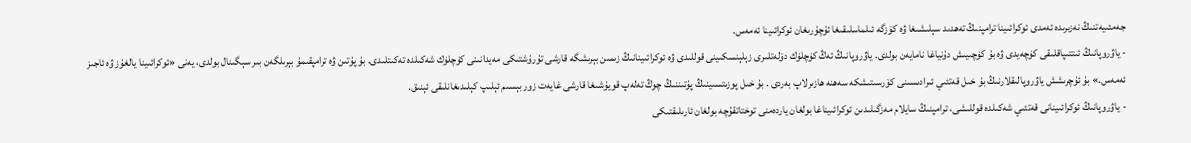جەمئىيەتنىڭ نەزىرىدە ئەمدى ئوكرائىينا ترامپنىڭ تەھدىد سېلىشىغا ۋە كۆزگە ئىلماسلىقىغا ئۇچۇرىغان ئوكرائىينا ئەمەس.
- ياۋروپانىڭ ئىتتىپاقلىقى كۈچەيدى ۋە بۇ كۈچىيىش دۇنياغا نامايەن بولدى. ياۋروپانىڭ ئەڭ كۈچلۈك دۆلەتلىرى زېلېنسكىينى قوللىدى ۋە ئوكرائىينانىڭ زىمىن بېرىشگە قارشى تۇرۇشتىكى مەيدانىنى كۈچلۈك شەكىلدە تەكىتلىدى. بۇ پۇتىن ۋە ترامپقىمۇ بېرىلگەن بىر سېگىنال بولدى، يەنى «ئوكرائىينا يالغۇز ۋە ئاجىز ئەمەس.» بۇ ئۇچرىشش ياۋروپالىقلارنىڭ بۇ خىل قەتئىي ئىرادىسىنى كۆرسىتىشكە سەھنە ھازىرلاپ بەردى . بۇ خىل پوزىتسىينىڭ پۇتىننىڭ چوڭ تەلەپ قويۇشىغا قارشى غايەت زور بېسىم ئېلىپ كېلىدىغانلىقى ئېنىق.
- ياۋروپانىڭ ئوكرائىينانى قەتئىي شەكىلدە قوللىشى، ترامپنىڭ سايلام مەزگىلىدىن ئوكرائىيناغا بولغان ياردەمنى توختاتقۇچە بولغان ئارىلىقتىكى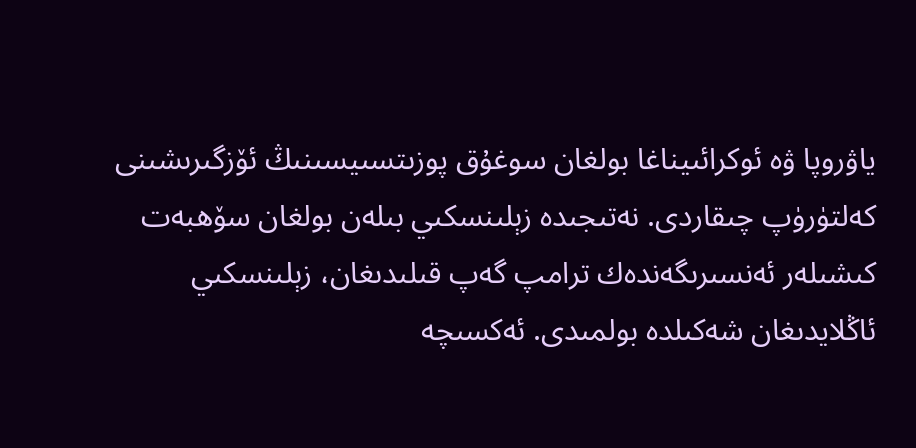ياۋروپا ۋە ئوكرائىيناغا بولغان سوغۇق پوزىتسىيسىنىڭ ئۆزگىرىشىنى كەلتۈرۈپ چىقاردى. نەتىجىدە زېلىنسكىي بىلەن بولغان سۆھبەت كىشىلەر ئەنسىرىگەندەك ترامپ گەپ قىلىدىغان، زېلىنسكىي ئاڭلايدىغان شەكىلدە بولمىدى. ئەكسىچە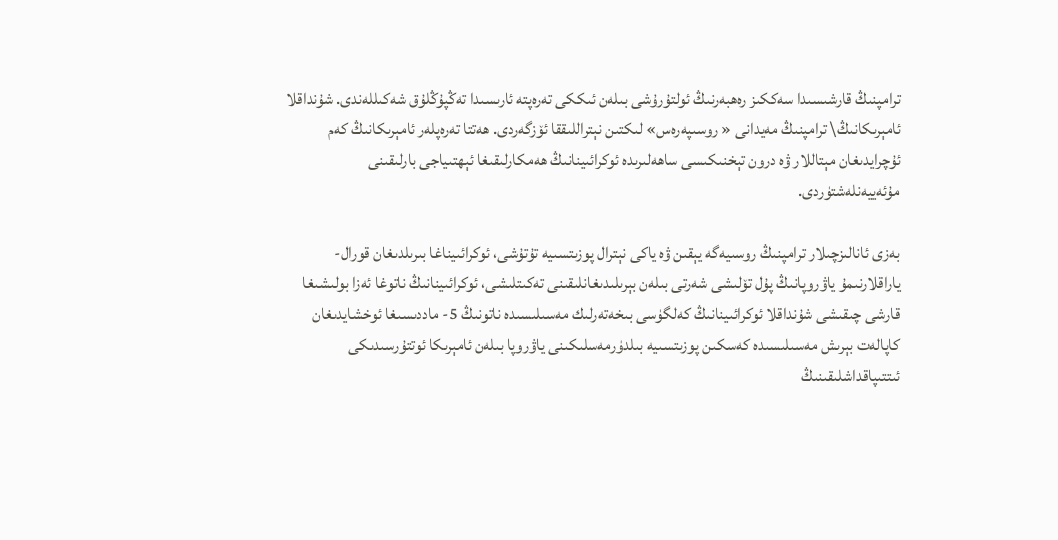ترامپنىڭ قارشىسىدا سەككىز رەھبەرنىڭ ئولتۇرۇشى بىلەن ئىككى تەرەپتە ئارىسىدا تەڭپۇڭلۇق شەكىللەندى. شۇنداقلا ئامېرىكانىڭ\ ترامپنىڭ مەيدانى « روسىپەرەس» لىكتىن نېتراللىققا ئۆزگەردى. ھەتتا تەرەپلەر ئامېرىكانىڭ كەم ئۇچرايدىغان مېتاللار ۋە درون تېخنىكىسى ساھەلىرىدە ئوكرائىينانىڭ ھەمكارلىقىغا ئېھتىياجى بارلىقىنى مۇئەييەنلەشتۈردى.

بەزى ئانالىزچىلار ترامپنىڭ روسىيەگە يېقىن ۋە ياكى نېترال پوزىتسىيە تۇتۇشى، ئوكرائىيناغا بىرىلدىغان قورال-ياراقلارنىمۇ ياۋروپانىڭ پۇل تۆلىشى شەرتى بىلەن بېرىلىدىغانلىقىنى تەكىتلىشى، ئوكرائىينانىڭ ناتوغا ئەزا بولىشىغا قارشى چىقىشى شۇنداقلا ئوكرائىينانىڭ كەلگۈسى بىخەتەرلىك مەسىلىسىدە ناتونىڭ 5- ماددىسىغا ئوخشايدىغان كاپالەت بېرىش مەسىلىسىدە كەسكىن پوزىتسىيە بىلدۈرمەسلىكىنى ياۋروپا بىلەن ئامېرىكا ئوتتۇرسىدىكى ئىتتىپاقداشلىقىنىڭ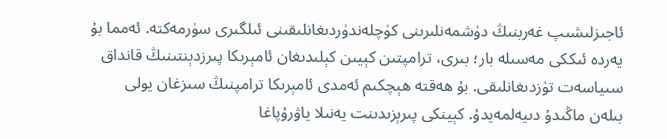ئاجىزلىشىپ غەربنىڭ دۈشمەنلىرىنى كۈچلەندۈردىغانلىقىنى ئىلگىرى سۈرمەكتە. ئەمما بۇ يەردە ئىككى مەسىلە بار؛ بىرى، ترامپتىن كېيىن كېلىدىغان ئامېرىكا پىرزدېنتىنىڭ قانداق سىياسەت تۈزدىغانلىقى. بۇ ھەقتە ھېچكىم ئەمدى ئامېرىكا ترامپنىڭ سىزغان يولى بىلەن ماڭىدۇ دىيەلمەيدۇ. كېينكى پىرېزىدىنت يەنىلا ياۋرۇپاغا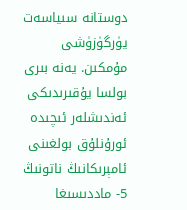دوستانە سىياسەت يۈرگۈزۈشى مۇمكىن. يەنە بىرى بولسا يۇقىرىدىكى ئەندىشلەر ئىچىدە ئورۇنلۇق بولغىنى ئامېرىكانىڭ ناتونىڭ 5- ماددىسىغا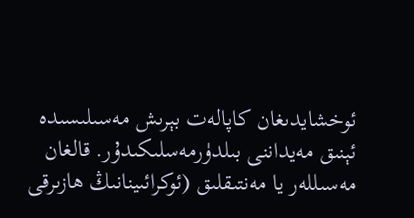ئوخشايدىغان كاپالەت بېرىش مەسىلىسىدە ئېنىق مەيداننى بىلدۈرمەسلىكىدۇر. قالغان مەسىللەر يا مەنتىقلىق (ئوكرائىينانىڭ ھازىرقى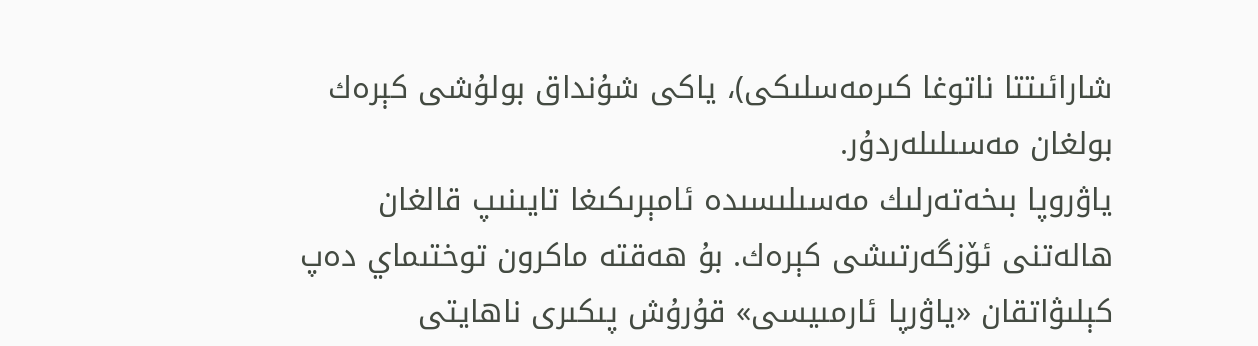شارائىتتا ناتوغا كىرمەسلىكى)، ياكى شۇنداق بولۇشى كېرەك بولغان مەسىلىلەردۇر.
ياۋروپا بىخەتەرلىك مەسىلىسىدە ئامېرىكىغا تايىنىپ قالغان ھالەتنى ئۆزگەرتىشى كېرەك. بۇ ھەقتە ماكرون توختىماي دەپ كېلىۋاتقان «ياۋرپا ئارمىيسى» قۇرۇش پىكىرى ناھايتى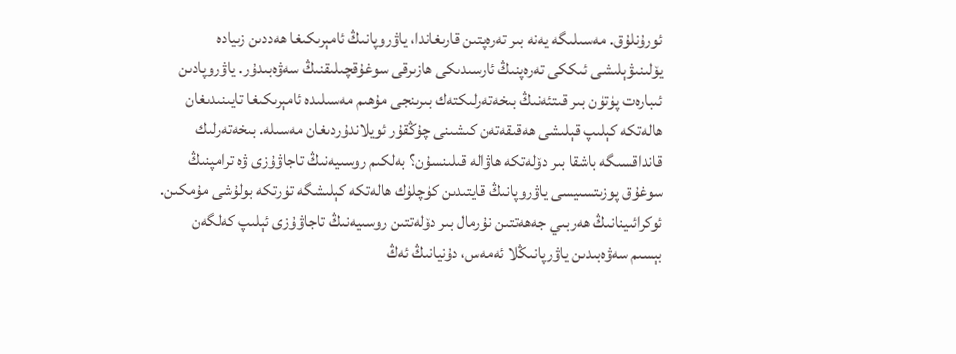ئورۇنلۇق. مەسىلىگە يەنە بىر تەرەپتىن قارىغاندا، ياۋروپانىڭ ئامېرىكىغا ھەددىن زىيادە يۆلىنىۋېلىشى ئىككى تەرەپنىڭ ئارسىدىكى ھازىرقى سوغۇقچىلىقنىڭ سەۋەبىدۇر. ياۋروپادىن ئىبارەت پۈتۈن بىر قىتئەنىڭ بىخەتەرلىكتەك بىرىنجى مۇھىم مەسىلىدە ئامېرىكىغا تايىنىدىغان ھالەتكە كېلىپ قېلىشى ھەقىقەتەن كىشىنى چۇڭقۇر ئويلاندۇردىغان مەسىلە. بىخەتەرلىك قانداقسىگە باشقا بىر دۆلەتكە ھاۋالە قىلىنسۇن؟ بەلكىم روسىيەنىڭ تاجاۋۇزى ۋە ترامپنىڭ سوغۇق پوزىتسىيسى ياۋروپانىڭ قايتىدىن كۈچلۈك ھالەتكە كېلىشگە تۈرتكە بولۇشى مۇمكىن. ئوكرائىينانىڭ ھەربىي جەھەتتىن نۇرمال بىر دۆلەتتىن روسىيەنىڭ تاجاۋۇزى ئېلىپ كەلگەن بېسىم سەۋەبىدىن ياۋرپانىڭلا ئەمەس، دۇنيانىڭ ئەڭ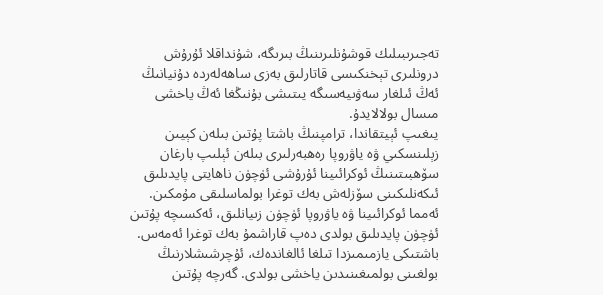تەجىرىبىلىك قوشۇنلىرىنىڭ بىرىگە، شۇنداقلا ئۇرۇش درونلىرى تېخنكىسى قاتارلىق بەزى ساھەلەردە دۇنيانىڭ ئەڭ ئىلغار سەۋىيەسىگە يىتىشى بۇنىڭغا ئەڭ ياخشى مىسال بولالايدۇ.
يىغىپ ئېيتقاندا، ترامپنىڭ باشتا پۇتىن بىلەن كېيىن زېلىنسكىي ۋە ياۋروپا رەھبەرلىرى بىلەن ئېلىپ بارغان سۆھبىتىنىڭ ئوكرائىينا ئۇرۇشى ئۈچۈن ناھايتى پايدىلىق ئىكەنلىكىنى سۆزلەش بەك توغرا بولماسلىقى مۇمكىن. ئەمما ئوكرائىينا ۋە ياۋروپا ئۈچۈن زىيانلىق، ئەكسىچە پۇتىن ئۈچۈن پايدىلىق بولدى دەپ قاراشمۇ بەك توغرا ئەمەس. باشتىكى يازمىمىزدا تىلغا ئالغاندەك، ئۇچرشىشلارنىڭ بولغىنى بولمىغىنىدىن ياخشى بولدى. گەرچە پۇتىن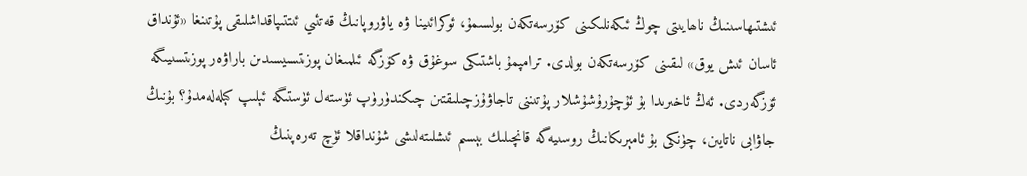ئىشتىھاسىنىڭ ناھايىتى چوڭ ئىكەنلىكىنى كۆرسەتكەن بولسىمۇ، ئوكرائىينا ۋە ياۋروپانىڭ قەتئىي ئىتتىپاقداشلىقى پۇتىنغا «ئۇنداق ئاسان ئىش يوق» لىقىنى كۆرسەتكەن بولدى. ترامپمۇ باشتىكى سوغۇق ۋە كۆزگە ئىلمىغان پوزىتسىيسىدىن باراۋەر پوزىتسىيىگە ئۆزگەردى. ئەڭ ئاخىرىدا بۇ ئۇچۇرۇشۇشلار پۇتىننى تاجاۋۇزچىلىقتىن چىكندۈرۈپ ئۈستەل ئۈستىگە ئېلىپ كېلەلەمدۇ؟ بۇنىڭ جاۋابى ناتايىن، چۈنكى بۇ ئامېرىكانىڭ روسىيەگە قانچىلىك بېسىم ئىشلىتەلىشى شۇنداقلا ئۈچ تەرەپنىڭ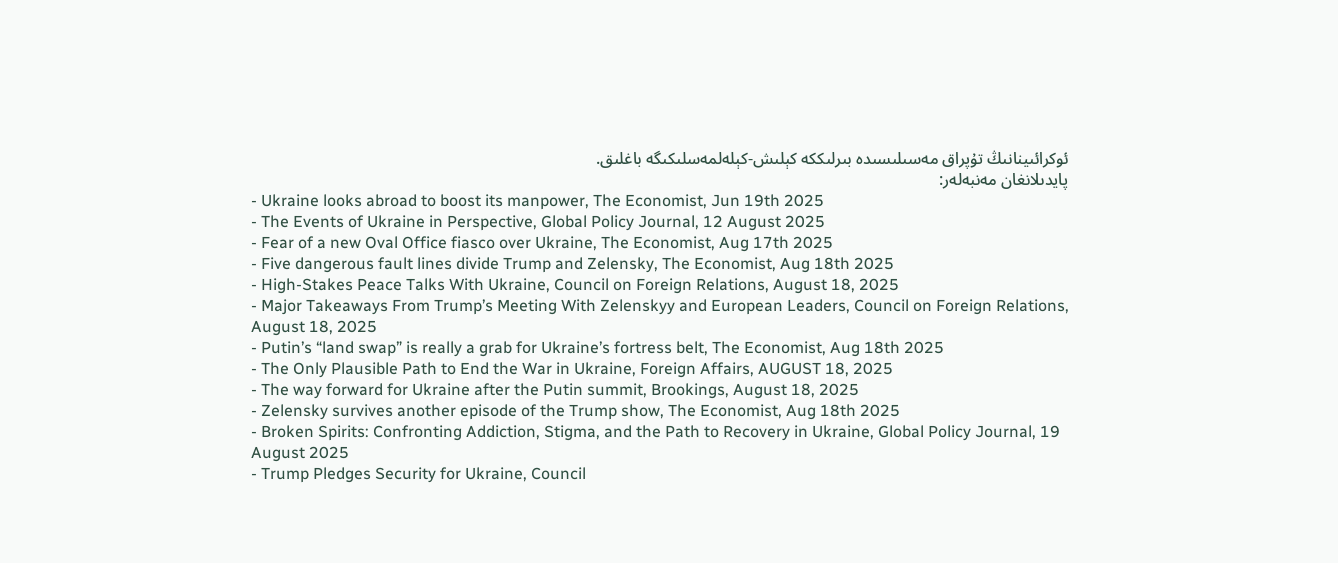ئوكرائىينانىڭ تۇپراق مەسىلىسىدە بىرلىككە كېلىش-كېلەلمەسلىكىگە باغلىق.
پايدىلانغان مەنبەلەر:
- Ukraine looks abroad to boost its manpower, The Economist, Jun 19th 2025
- The Events of Ukraine in Perspective, Global Policy Journal, 12 August 2025
- Fear of a new Oval Office fiasco over Ukraine, The Economist, Aug 17th 2025
- Five dangerous fault lines divide Trump and Zelensky, The Economist, Aug 18th 2025
- High-Stakes Peace Talks With Ukraine, Council on Foreign Relations, August 18, 2025
- Major Takeaways From Trump’s Meeting With Zelenskyy and European Leaders, Council on Foreign Relations, August 18, 2025
- Putin’s “land swap” is really a grab for Ukraine’s fortress belt, The Economist, Aug 18th 2025
- The Only Plausible Path to End the War in Ukraine, Foreign Affairs, AUGUST 18, 2025
- The way forward for Ukraine after the Putin summit, Brookings, August 18, 2025
- Zelensky survives another episode of the Trump show, The Economist, Aug 18th 2025
- Broken Spirits: Confronting Addiction, Stigma, and the Path to Recovery in Ukraine, Global Policy Journal, 19 August 2025
- Trump Pledges Security for Ukraine, Council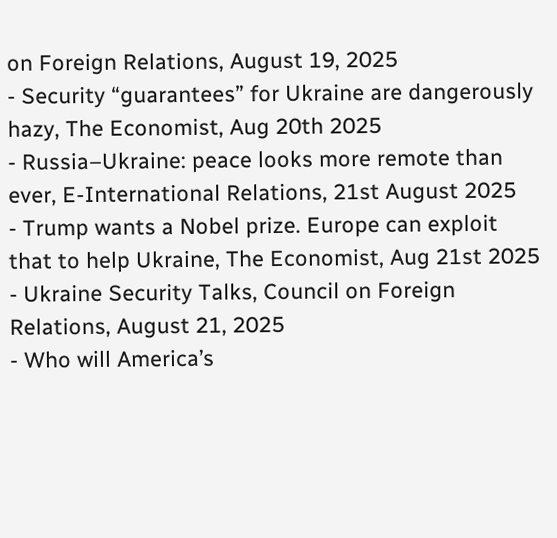on Foreign Relations, August 19, 2025
- Security “guarantees” for Ukraine are dangerously hazy, The Economist, Aug 20th 2025
- Russia–Ukraine: peace looks more remote than ever, E-International Relations, 21st August 2025
- Trump wants a Nobel prize. Europe can exploit that to help Ukraine, The Economist, Aug 21st 2025
- Ukraine Security Talks, Council on Foreign Relations, August 21, 2025
- Who will America’s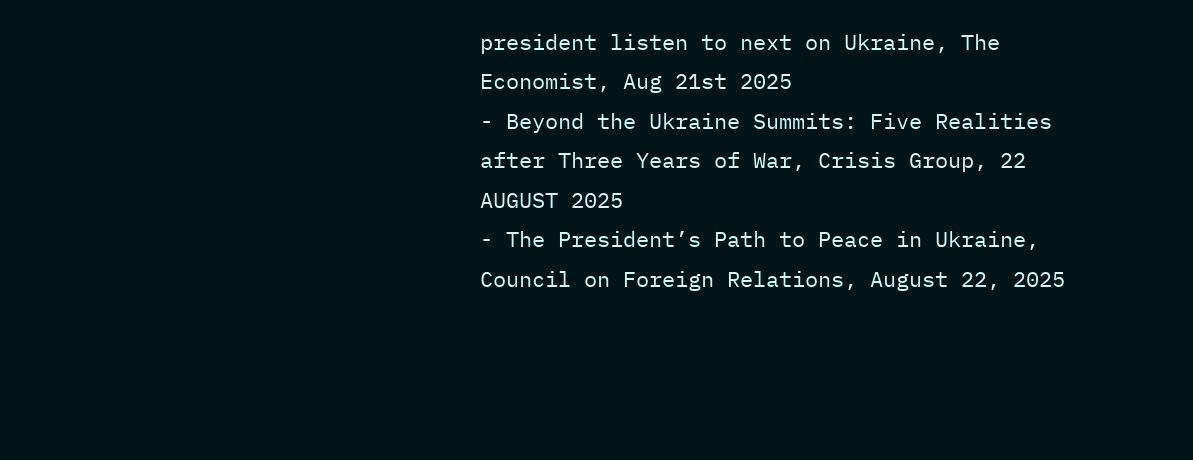president listen to next on Ukraine, The Economist, Aug 21st 2025
- Beyond the Ukraine Summits: Five Realities after Three Years of War, Crisis Group, 22 AUGUST 2025
- The President’s Path to Peace in Ukraine, Council on Foreign Relations, August 22, 2025